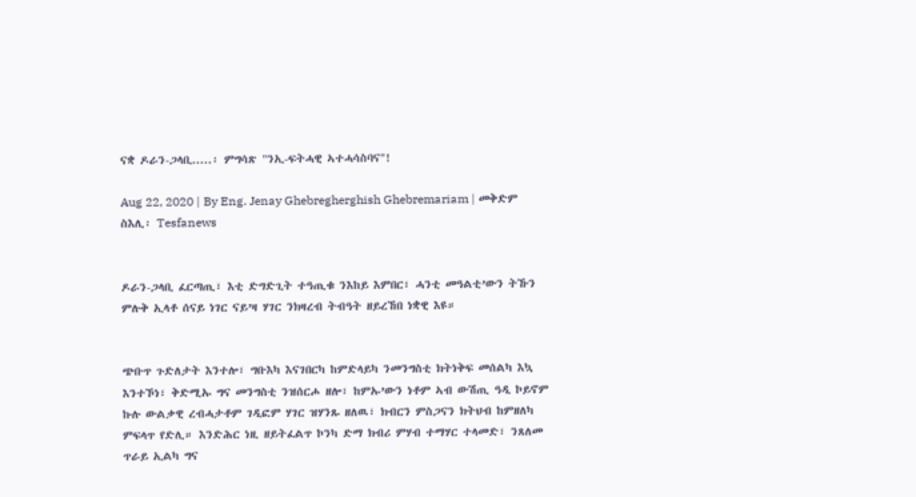ናቋ ዶራን-ጋላቢ.....፡ ምግሳጽ "ንኢ-ፍትሓዊ ኣተሓሳስባና"!

Aug 22, 2020 | By Eng. Jenay Ghebregherghish Ghebremariam | መቅድም ስእሊ፡ Tesfanews


ዶራን-ጋላቢ ፈርጣጢ፣ እቲ ድግድጊት ተዓጢቁ ንእከይ እምበር፣ ሓንቲ መዓልቲ’ውን ትኹን ምሉቅ ኢላቶ ሰናይ ነገር ናይ’ዛ ሃገር ንክዛረብ ትብዓት ዘይረኸበ ነቋዊ እዩ።


ጭቡጥ ጉድለታት እንተሎ፣ ግቡእካ እናገበርካ ከምድላይካ ንመንግስቲ ክትነቅፍ መሰልካ እኳ እንተኾነ፣ ቅድሚኡ ግና መንግስቲ ንዝሰርሖ ዘሎ፣ ከምኡ’ውን ነቶም ኣብ ውሽጢ ዓዲ ኮይኖም ኩሉ ውልቃዊ ረብሓታቶም ገዲፎም ሃገር ዝሃንጹ ዘለዉ፣ ክብርን ምስጋናን ክትህብ ከምዘለካ ምፍላጥ የድሊ። እንድሕር ነዚ ዘይትፈልጥ ኮንካ ድማ ክብሪ ምሃብ ተማሃር ተላመድ፣ ንጸለመ ጥራይ ኢልካ ግና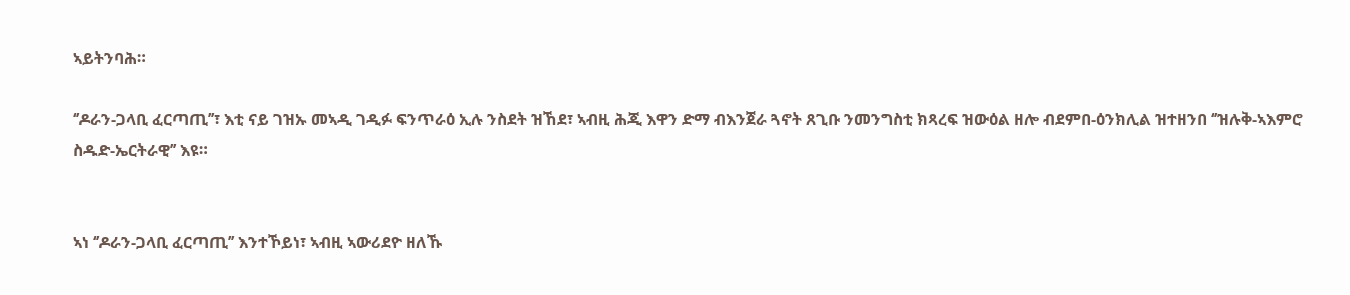ኣይትንባሕ።

‘’ዶራን-ጋላቢ ፈርጣጢ’’፣ እቲ ናይ ገዝኡ መኣዲ ገዲፉ ፍንጥራዕ ኢሉ ንስደት ዝኸደ፣ ኣብዚ ሕጂ እዋን ድማ ብእንጀራ ጓኖት ጸጊቡ ንመንግስቲ ክጻረፍ ዝውዕል ዘሎ ብደምበ-ዕንክሊል ዝተዘንበ ‘’ዝሉቅ-ኣእምሮ ስዱድ-ኤርትራዊ’’ እዩ።


ኣነ ‘’ዶራን-ጋላቢ ፈርጣጢ’’ እንተኾይነ፣ ኣብዚ ኣውሪደዮ ዘለኹ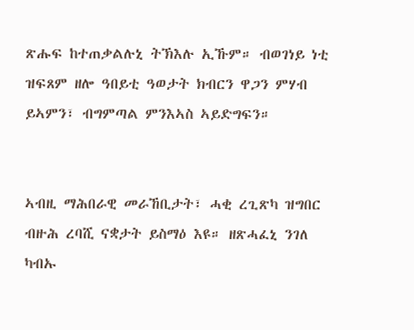ጽሑፍ ከተጠቃልሉኒ ትኽእሉ ኢኹም። ብወገነይ ነቲ ዝፍጸም ዘሎ ዓበይቲ ዓወታት ክብርን ዋጋን ምሃብ ይኣምን፣ ብግምጣል ምንእኣስ ኣይድግፍን።


ኣብዚ ማሕበራዊ መራኸቢታት፣ ሓቂ ረጊጽካ ዝግበር ብዙሕ ረባሺ ናቋታት ይስማዕ እዩ። ዘጽሓፈኒ ንገለ ካብኡ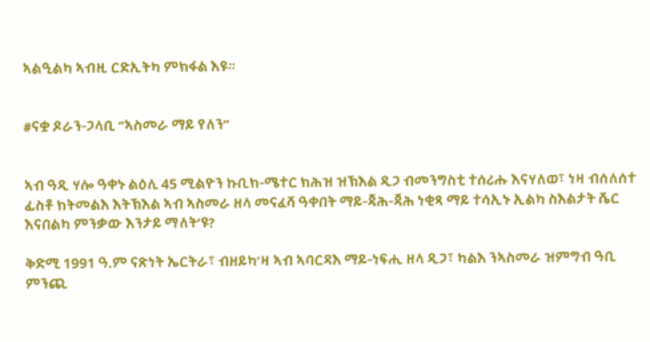ኣልዒልካ ኣብዚ ርድኢትካ ምክፋል እዩ።


#ናቋ ዶራን-ጋላቢ ‘’ኣስመራ ማይ የለን’’


ኣብ ዓዲ ሃሎ ዓቀኑ ልዕሊ 45 ሚልዮን ኩቢክ-ሜተር ክሕዝ ዝኽእል ዲጋ ብመንግስቲ ተሰሪሑ እናሃለወ፣ ነዛ ብሰለሰተ ፊስቶ ክትመልእ እትኽእል ኣብ ኣስመራ ዘላ መናፈሻ ዓቀበት ማይ-ጃሕ-ጃሕ ነቂጻ ማይ ተሳኢኑ ኢልካ ስእልታት ሼር እናበልካ ምንቃው እንታይ ማለት’ዩ?

ቅድሚ 1991 ዓ.ም ናጽነት ኤርትራ፣ ብዘይካ’ዛ ኣብ ኣባርዳእ ማይ-ነፍሒ ዘላ ዲጋ፣ ካልእ ንኣስመራ ዝምግብ ዓቢ ምንጪ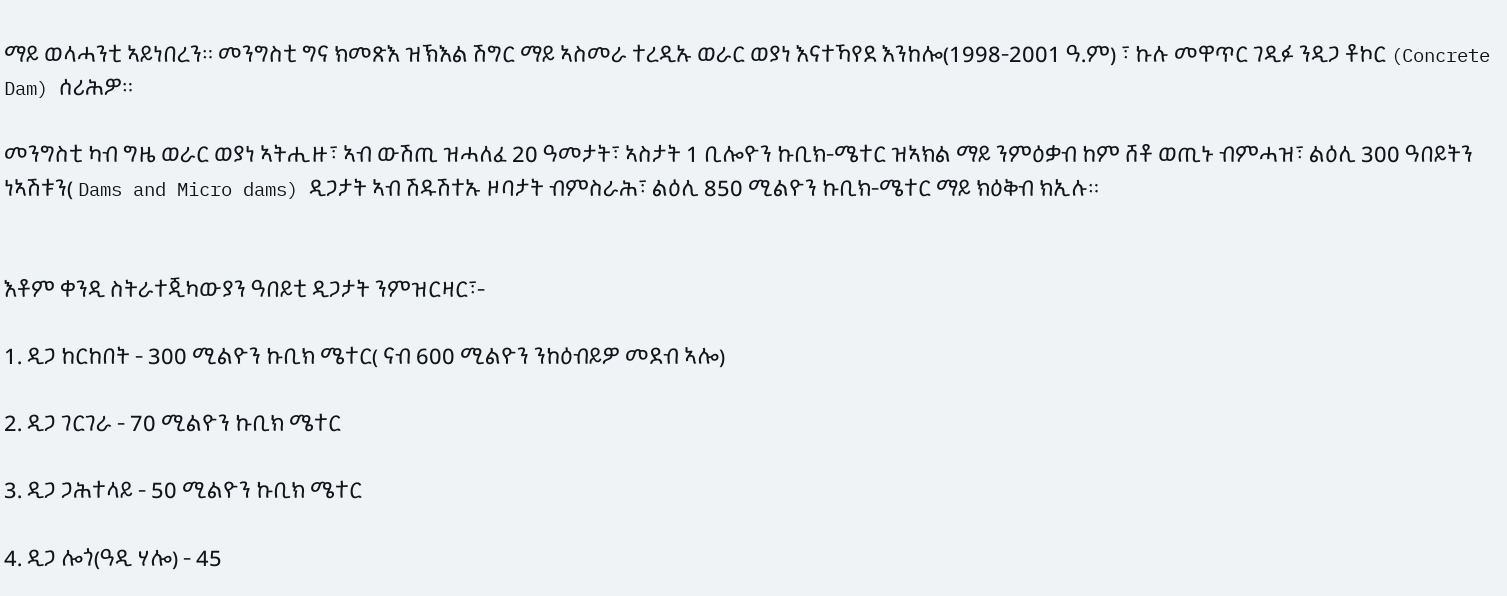ማይ ወላሓንቲ ኣይነበረን። መንግስቲ ግና ክመጽእ ዝኽእል ሽግር ማይ ኣስመራ ተረዲኡ ወራር ወያነ እናተኻየደ እንከሎ(1998-2001 ዓ.ም) ፣ ኩሉ መዋጥር ገዲፉ ንዲጋ ቶኮር (Concrete Dam) ሰሪሕዎ።

መንግስቲ ካብ ግዜ ወራር ወያነ ኣትሒዙ፣ ኣብ ውሽጢ ዝሓለፈ 20 ዓመታት፣ ኣስታት 1 ቢሎዮን ኩቢክ-ሜተር ዝኣክል ማይ ንምዕቃብ ከም ሸቶ ወጢኑ ብምሓዝ፣ ልዕሊ 300 ዓበይትን ነኣሽቱን( Dams and Micro dams) ዲጋታት ኣብ ሽዱሽተኡ ዞባታት ብምስራሕ፣ ልዕሊ 850 ሚልዮን ኩቢክ-ሜተር ማይ ክዕቅብ ክኢሉ።


እቶም ቀንዲ ስትራተጂካውያን ዓበይቲ ዲጋታት ንምዝርዛር፣-

1. ዲጋ ከርከበት - 300 ሚልዮን ኩቢክ ሜተር( ናብ 600 ሚልዮን ንከዕብይዎ መደብ ኣሎ)

2. ዲጋ ገርገራ - 70 ሚልዮን ኩቢክ ሜተር

3. ዲጋ ጋሕተላይ - 50 ሚልዮን ኩቢክ ሜተር

4. ዲጋ ሎጎ(ዓዲ ሃሎ) - 45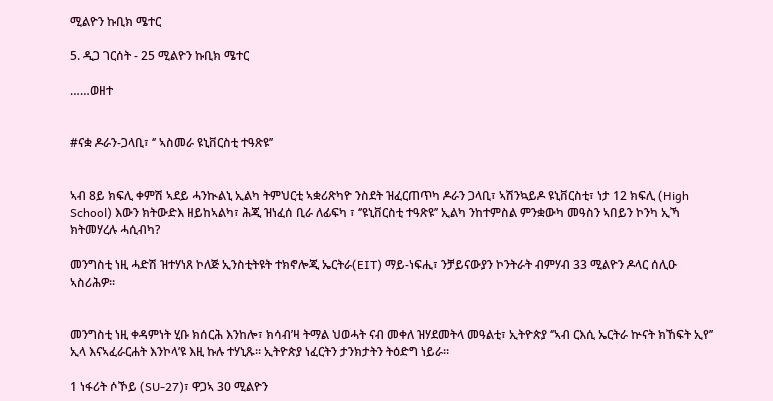ሚልዮን ኩቢክ ሜተር

5. ዲጋ ገርሰት - 25 ሚልዮን ኩቢክ ሜተር

……ወዘተ


#ናቋ ዶራን-ጋላቢ፣ ‘’ ኣስመራ ዩኒቨርስቲ ተዓጽዩ’’


ኣብ 8ይ ክፍሊ ቀምሽ ኣደይ ሓንኲልኒ ኢልካ ትምህርቲ ኣቋሪጽካዮ ንስደት ዝፈርጠጥካ ዶራን ጋላቢ፣ ኣሽንኳይዶ ዩኒቨርስቲ፣ ነታ 12 ክፍሊ (High School) እውን ክትውድእ ዘይከኣልካ፣ ሕጂ ዝነፈሰ ቢራ ለፊፍካ ፣ ‘’ዩኒቨርስቲ ተዓጽዩ’’ ኢልካ ንከተምስል ምንቋውካ መዓስን ኣበይን ኮንካ ኢኻ ክትመሃረሉ ሓሲብካ?

መንግስቲ ነዚ ሓድሽ ዝተሃነጸ ኮለጅ ኢንስቲትዩት ተክኖሎጂ ኤርትራ(EIT) ማይ-ነፍሒ፣ ንቻይናውያን ኮንትራት ብምሃብ 33 ሚልዮን ዶላር ሰሊዑ ኣስሪሕዎ።


መንግስቲ ነዚ ቀዳምነት ሂቡ ክሰርሕ እንከሎ፣ ክሳብ’ዛ ትማል ህወሓት ናብ መቀለ ዝሃደመትላ መዓልቲ፣ ኢትዮጵያ ‘’ኣብ ርእሲ ኤርትራ ኵናት ክኸፍት ኢየ’’ ኢላ እናኣፈራርሐት እንኮላ’ዩ እዚ ኩሉ ተሃኒጹ። ኢትዮጵያ ነፈርትን ታንክታትን ትዕድግ ነይራ።

1 ነፋሪት ሶኾይ (SU-27)፣ ዋጋኣ 30 ሚልዮን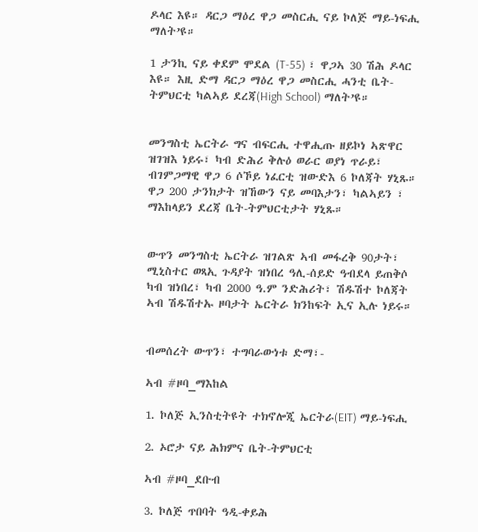ዶላር እዩ። ዳርጋ ማዕረ ዋጋ መስርሒ ናይ ኮለጅ ማይ-ነፍሒ ማለት’ዩ።

1 ታንኪ ናይ ቀደም ሞደል (T-55) ፣ ዋጋኣ 30 ሽሕ ዶላር እዩ። እዚ ድማ ዳርጋ ማዕረ ዋጋ መስርሒ ሓንቲ ቤት-ትምህርቲ ካልኣይ ደረጃ(High School) ማለት’ዩ።


መንግስቲ ኤርትራ ግና ብፍርሒ ተዋሒጡ ዘይኮነ ኣጽዋር ዝገዝእ ነይሩ፣ ካብ ድሕሪ ቅሉዕ ወራር ወያነ ጥራይ፣ ብገምጋማዊ ዋጋ 6 ሶኾይ ነፈርቲ ዝውድእ 6 ኮለጃት ሃኒጹ። ዋጋ 200 ታንክታት ዝኸውን ናይ መባእታን፣ ካልኣይን ፣ ማእከላይን ደረጃ ቤት-ትምህርቲታት ሃኒጹ።


ውጥን መንግስቲ ኤርትራ ዝገልጽ ኣብ መፋረቅ 90ታት፣ ሚኒስተር ወጻኢ ጉዳያት ዝነበረ ዓሊ-ሰይድ ዓብደላ ይጠቅሶ ካብ ዝነበረ፣ ካብ 2000 ዓ.ም ንድሕሪት፣ ሽዱሽተ ኮለጃት ኣብ ሽዱሽተኡ ዞባታት ኤርትራ ክንከፍት ኢና ኢሉ ነይሩ።


ብመሰረት ውጥን፣ ተግባራውነቱ ድማ፣-

ኣብ #ዞባ_ማእከል

1. ኮለጅ ኢንስቲትዩት ተክኖሎጂ ኤርትራ(EIT) ማይ-ነፍሒ

2. ኦሮታ ናይ ሕክምና ቤት-ትምህርቲ

ኣብ #ዞባ_ደቡብ

3. ኮለጅ ጥበባት ዓዲ-ቀይሕ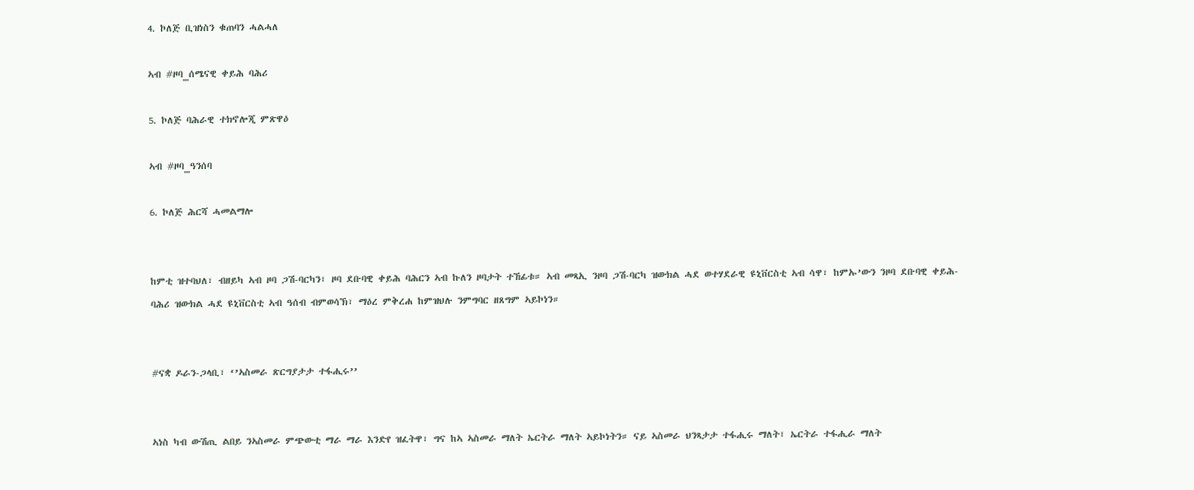4. ኮለጅ ቢዝነስን ቁጠባን ሓልሓለ

ኣብ #ዞባ_ሰሜናዊ ቀይሕ ባሕሪ

5. ኮለጅ ባሕራዊ ተክኖሎጂ ምጽዋዕ

ኣብ #ዞባ_ዓንሰባ

6. ኮለጅ ሕርሻ ሓመልማሎ


ከምቲ ዝተባህለ፣ ብዘይካ ኣብ ዞባ ጋሽ-ባርካን፣ ዞባ ደቡባዊ ቀይሕ ባሕርን ኣብ ኩለን ዞባታት ተኸፊቱ። ኣብ መጻኢ ንዞባ ጋሽ-ባርካ ዝውክል ሓደ ወተሃደራዊ ዩኒቨርስቲ ኣብ ሳዋ፣ ከምኡ’ውን ንዞባ ደቡባዊ ቀይሕ-ባሕሪ ዝውክል ሓደ ዩኒቨርስቲ ኣብ ዓሰብ ብምወሳኽ፣ ማዕረ ምቅረሐ ከምዝህሉ ንምግባር ዘጸግም ኣይኮነን።


#ናቋ ዶራን-ጋላቢ፣ ‘’ኣስመራ ጽርግያታታ ተፋሒሩ’’


ኣነስ ካብ ውሽጢ ልበይ ንኣስመራ ምጭውቲ ማራ ማራ እንድየ ዝፈትዋ፣ ግና ከኣ ኣስመራ ማለት ኤርትራ ማለት ኣይኮነትን። ናይ ኣስመራ ህንጻታታ ተፋሒሩ ማለት፣ ኤርትራ ተፋሒራ ማለት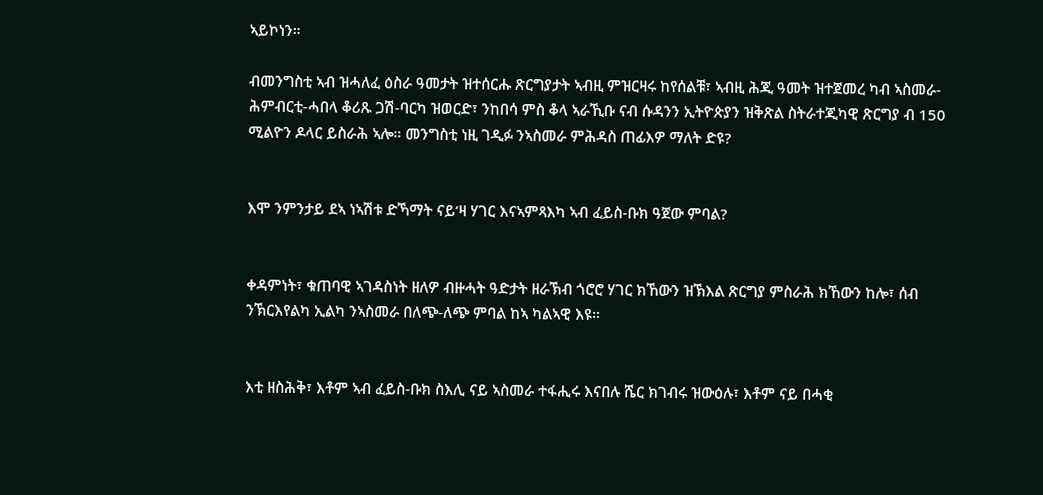ኣይኮነን።

ብመንግስቲ ኣብ ዝሓለፈ ዕስራ ዓመታት ዝተሰርሑ ጽርግያታት ኣብዚ ምዝርዛሩ ከየሰልቹ፣ ኣብዚ ሕጂ ዓመት ዝተጀመረ ካብ ኣስመራ-ሕምብርቲ-ሓበላ ቆሪጹ ጋሽ-ባርካ ዝወርድ፣ ንከበሳ ምስ ቆላ ኣራኺቡ ናብ ሱዳንን ኢትዮጵያን ዝቅጽል ስትራተጂካዊ ጽርግያ ብ 150 ሚልዮን ዶላር ይስራሕ ኣሎ። መንግስቲ ነዚ ገዲፉ ንኣስመራ ምሕዳስ ጠፊእዎ ማለት ድዩ?


እሞ ንምንታይ ደኣ ነኣሽቱ ድኻማት ናይ’ዛ ሃገር እናኣምጻእካ ኣብ ፈይስ-ቡክ ዓጀው ምባል?


ቀዳምነት፣ ቁጠባዊ ኣገዳስነት ዘለዎ ብዙሓት ዓድታት ዘራኽብ ጎሮሮ ሃገር ክኸውን ዝኽእል ጽርግያ ምስራሕ ክኸውን ከሎ፣ ሰብ ንኽርእየልካ ኢልካ ንኣስመራ በለጭ-ለጭ ምባል ከኣ ካልኣዊ እዩ።


እቲ ዘስሕቅ፣ እቶም ኣብ ፈይስ-ቡክ ስእሊ ናይ ኣስመራ ተፋሒሩ እናበሉ ሼር ክገብሩ ዝውዕሉ፣ እቶም ናይ በሓቂ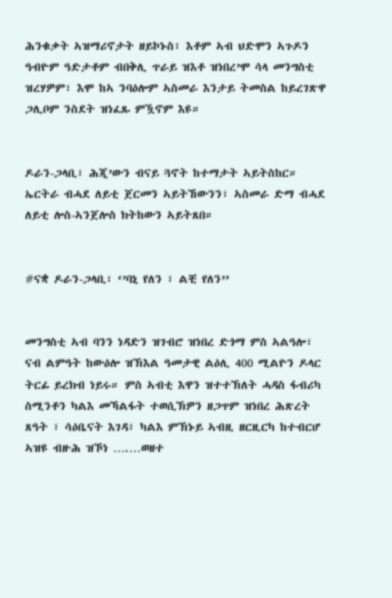ሕንቁቃት ኣዝማሪኖታት ዘይኮኑስ፣ እቶም ኣብ ህድሞን ኣጉዶን ዓብዮም ዓድታቶም ብበቅሊ ጥራይ ዝእቶ ዝነበረ’ሞ ሳላ መንግስቲ ዝረሃዎም፣ እሞ ከኣ ንባዕሎም ኣስመራ እንታይ ትመስል ከይረገጽዋ ጋሊቦም ንስደት ዝነፈጹ ምዃኖም እዩ።


ዶራን-ጋላቢ፣ ሕጂ’ውን ብናይ ጓኖት ከተማታት ኣይትስከር። ኤርትራ ብሓደ ለይቲ ጀርመን ኣይትኸውንን፣ ኣስመራ ድማ ብሓደ ለይቲ ሎስ-ኣንጀሎስ ክትከውን ኣይትጸበ።


#ናቋ ዶራን-ጋላቢ፣ ‘’ባኒ የለን ፣ ልቺ የለን’’


መንግስቲ ኣብ ባንን ነዳድን ዝገብሮ ዝነበረ ድጎማ ምስ ኣልዓሎ፣ ናብ ልምዓት ከውዕሎ ዝኽእል ዓመታዊ ልዕሊ 400 ሚልዮን ዶላር ትርፊ ይረክብ ነይሩ። ምስ ኣብቲ እዋን ዝተተኽለት ሓዳስ ፋብሪካ ስሚንቶን ካልእ መኻልፋት ተወሲኽዎን ዘጋጥም ዝነበረ ሕጽረት ጸዓት ፣ ሳዕቤናት እገዳ፣ ካልእ ምኽኑይ ኣብዚ ዘርዚርካ ከተብርሆ ኣዝዩ ብዙሕ ዝኾነ ….…ወዘተ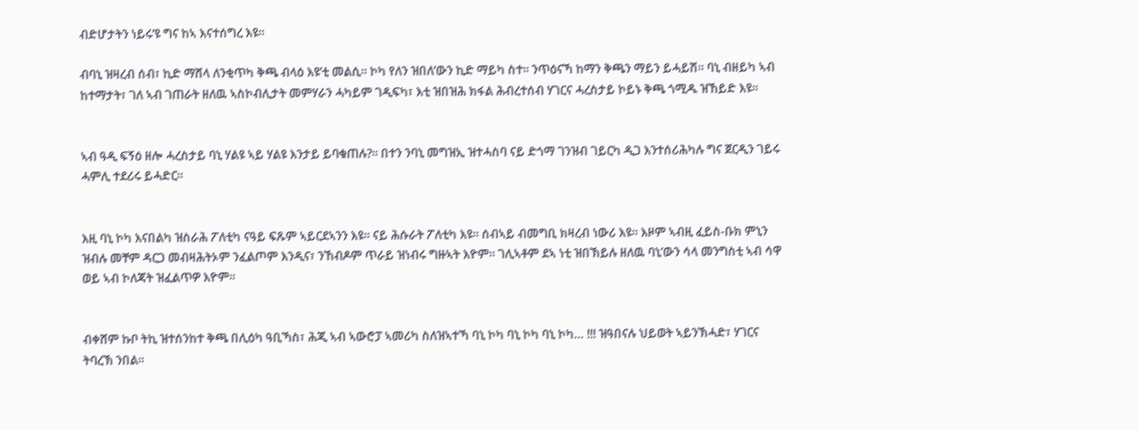ብድሆታትን ነይሩ’ዩ ግና ከኣ እናተሰግረ እዩ።

ብባኒ ዝዛረብ ሰብ፣ ኪድ ማሸላ ለንቂጥካ ቅጫ ብላዕ እዩ’ቲ መልሲ። ኮካ የለን ዝበለ’ውን ኪድ ማይካ ስተ። ንጥዕናኻ ከማን ቅጫን ማይን ይሓይሽ። ባኒ ብዘይካ ኣብ ከተማታት፣ ገለ ኣብ ገጠራት ዘለዉ ኣስኮብሊታት መምሃራን ሓካይም ገዲፍካ፣ እቲ ዝበዝሕ ክፋል ሕብረተሰብ ሃገርና ሓረስታይ ኮይኑ ቅጫ ጎሚዱ ዝኸይድ እዩ።


ኣብ ዓዲ ፍኝዕ ዘሎ ሓረስታይ ባኒ ሃልዩ ኣይ ሃልዩ እንታይ ይባቁጠሉ?። በተን ንባኒ መግዝኢ ዝተሓስባ ናይ ድጎማ ገንዝብ ገይርካ ዲጋ እንተሰሪሕካሉ ግና ጀርዲን ገይሩ ሓምሊ ተደሪሩ ይሓድር።


እዚ ባኒ ኮካ እናበልካ ዝስራሕ ፖለቲካ ናዓይ ፍጹም ኣይርደኣንን እዩ። ናይ ሕሱራት ፖለቲካ እዩ። ሰብኣይ ብመግቢ ክዛረብ ነውሪ እዩ። እዞም ኣብዚ ፈይስ-ቡክ ምኒን ዝብሉ መቸም ዳርጋ መብዛሕትኦም ንፈልጦም እንዲና፣ ንኸብዶም ጥራይ ዝነብሩ ግዙኣት እዮም። ገሊኣቶም ደኣ ነቲ ዝበኽይሉ ዘለዉ ባኒ’ውን ሳላ መንግስቲ ኣብ ሳዋ ወይ ኣብ ኮለጃት ዝፈልጥዎ እዮም።


ብቀሸም ኩቦ ትኪ ዝተሰንከተ ቅጫ በሊዕካ ዓቢኻስ፣ ሕጂ ኣብ ኣውሮፓ ኣመሪካ ስለዝኣተኻ ባኒ ኮካ ባኒ ኮካ ባኒ ኮካ… !!! ዝዓበናሉ ህይወት ኣይንኽሓድ፣ ሃገርና ትባረኽ ንበል።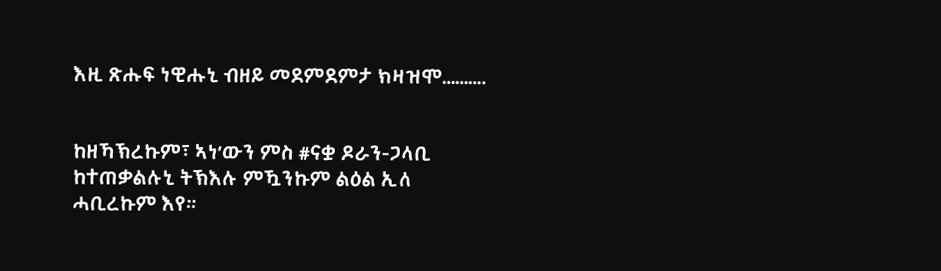እዚ ጽሑፍ ነዊሑኒ ብዘይ መደምደምታ ክዛዝሞ……….


ከዘኻኽረኩም፣ ኣነ’ውን ምስ #ናቋ ዶራን-ጋላቢ ከተጠቃልሉኒ ትኽእሉ ምዃንኩም ልዕል ኢለ ሓቢረኩም እየ።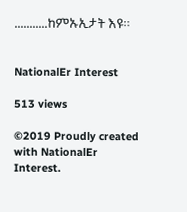...........ከምኡኢታት እዩ።


NationalEr Interest

513 views

©2019 Proudly created with NationalEr Interest.